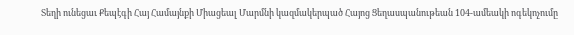Տեղի ունեցաւ Քեպէգի Հայ Համայնքի Միացեալ Մարմնի կազմակերպած Հայոց Ցեղասպանութեան 104-ամեակի ոգեկոչումը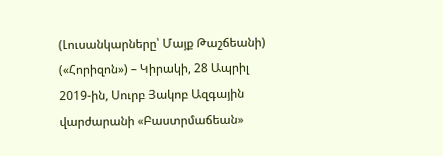(Լուսանկարները՝ Մայք Թաշճեանի)
(«Հորիզոն») – Կիրակի, 28 Ապրիլ 2019-ին, Սուրբ Յակոբ Ազգային վարժարանի «Բաստրմաճեան»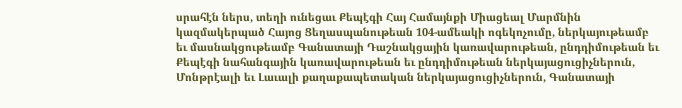սրահէն ներս, տեղի ունեցաւ Քեպէգի Հայ Համայնքի Միացեալ Մարմնին կազմակերպած Հայոց Ցեղասպանութեան 104-ամեակի ոգեկոչումը, ներկայութեամբ եւ մասնակցութեամբ Գանատայի Դաշնակցային կառավարութեան, ընդդիմութեան եւ Քեպէգի նահանգային կառավարութեան եւ ընդդիմութեան ներկայացուցիչներուն, Մոնթրէալի եւ Լաւալի քաղաքապետական ներկայացուցիչներուն, Գանատայի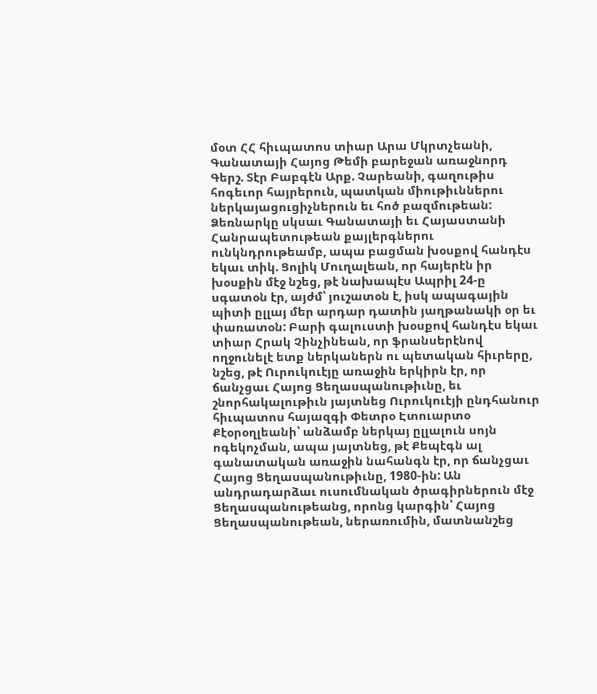մօտ ՀՀ հիւպատոս տիար Արա Մկրտչեանի, Գանատայի Հայոց Թեմի բարեջան առաջնորդ Գերշ. Տէր Բաբգէն Արք. Չարեանի, գաղութիս հոգեւոր հայրերուն, պատկան միութիւններու ներկայացուցիչներուն եւ հոծ բազմութեան:
Ձեռնարկը սկսաւ Գանատայի եւ Հայաստանի Հանրապետութեան քայլերգներու ունկնդրութեամբ, ապա բացման խօսքով հանդէս եկաւ տիկ. Ցոլիկ Մուղալեան, որ հայերէն իր խօսքին մէջ նշեց, թէ նախապէս Ապրիլ 24-ը սգատօն էր, այժմ՝ յուշատօն է, իսկ ապագային պիտի ըլլայ մեր արդար դատին յաղթանակի օր եւ փառատօն: Բարի գալուստի խօսքով հանդէս եկաւ տիար Հրակ Չինչինեան, որ ֆրանսերէնով ողջունելէ ետք ներկաներն ու պետական հիւրերը, նշեց, թէ Ուրուկուէյը առաջին երկիրն էր, որ ճանչցաւ Հայոց Ցեղասպանութիւնը, եւ շնորհակալութիւն յայտնեց Ուրուկուէյի ընդհանուր հիւպատոս հայազգի Փետրօ Էտուարտօ Քէօրօղլեանի՝ անձամբ ներկայ ըլլալուն սոյն ոգեկոչման, ապա յայտնեց, թէ Քեպէգն ալ գանատական առաջին նահանգն էր, որ ճանչցաւ Հայոց Ցեղասպանութիւնը, 1980-ին: Ան անդրադարձաւ ուսումնական ծրագիրներուն մէջ Ցեղասպանութեանց, որոնց կարգին՝ Հայոց Ցեղասպանութեան, ներառումին, մատնանշեց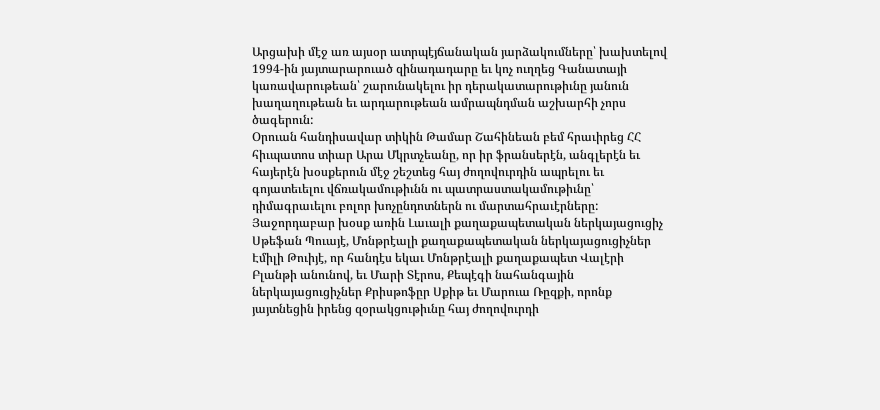Արցախի մէջ առ այսօր ատրպէյճանական յարձակումները՝ խախտելով 1994-ին յայտարարուած զինադադարը եւ կոչ ուղղեց Գանատայի կառավարութեան՝ շարունակելու իր դերակատարութիւնը յանուն խաղաղութեան եւ արդարութեան ամրապնդման աշխարհի չորս ծագերուն:
Օրուան հանդիսավար տիկին Թամար Շահինեան բեմ հրաւիրեց ՀՀ հիւպատոս տիար Արա Մկրտչեանը, որ իր ֆրանսերէն, անգլերէն եւ հայերէն խօսքերուն մէջ շեշտեց հայ ժողովուրդին ապրելու եւ գոյատեւելու վճռակամութիւնն ու պատրաստակամութիւնը՝ դիմագրաւելու բոլոր խոչընդոտներն ու մարտահրաւէրները:
Յաջորդաբար խօսք առին Լաւալի քաղաքապետական ներկայացուցիչ Սթեֆան Պուայէ, Մոնթրէալի քաղաքապետական ներկայացուցիչներ Էմիլի Թուիյէ, որ հանդէս եկաւ Մոնթրէալի քաղաքապետ Վալէրի Բլանթի անունով, եւ Մարի Տէրոս, Քեպէգի նահանգային ներկայացուցիչներ Քրիսթոֆըր Սքիթ եւ Մարուա Ռըզքի, որոնք յայտնեցին իրենց զօրակցութիւնը հայ ժողովուրդի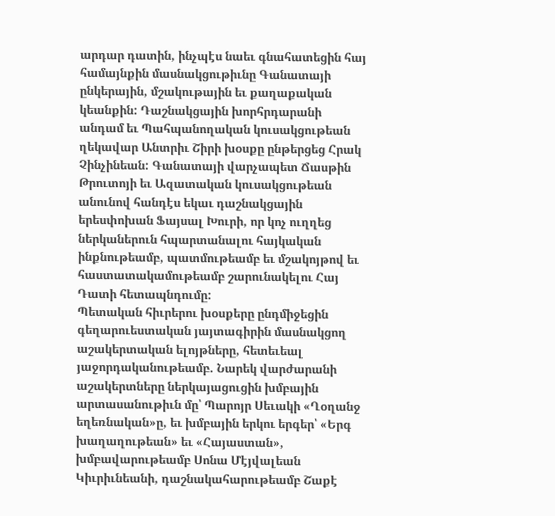արդար դատին, ինչպէս նաեւ գնահատեցին հայ համայնքին մասնակցութիւնը Գանատայի ընկերային, մշակութային եւ քաղաքական կեանքին: Դաշնակցային խորհրդարանի անդամ եւ Պահպանողական կուսակցութեան ղեկավար Անտրիւ Շիրի խօսքը ընթերցեց Հրակ Չինչինեան: Գանատայի վարչապետ Ճասթին Թրուտոյի եւ Ազատական կուսակցութեան անունով հանդէս եկաւ դաշնակցային երեսփոխան Ֆայսալ Խուրի, որ կոչ ուղղեց ներկաներուն հպարտանալու հայկական ինքնութեամբ, պատմութեամբ եւ մշակոյթով եւ հաստատակամութեամբ շարունակելու Հայ Դատի հետապնդումը:
Պետական հիւրերու խօսքերը ընդմիջեցին գեղարուեստական յայտագիրին մասնակցող աշակերտական ելոյթները, հետեւեալ յաջորդականութեամբ. Նարեկ վարժարանի աշակերտները ներկայացուցին խմբային արտասանութիւն մը՝ Պարոյր Սեւակի «Ղօղանջ եղեռնական»ը, եւ խմբային երկու երգեր՝ «Երգ խաղաղութեան» եւ «Հայաստան», խմբավարութեամբ Սոնա Մէյվալեան Կիւրիւնեանի, դաշնակահարութեամբ Շաքէ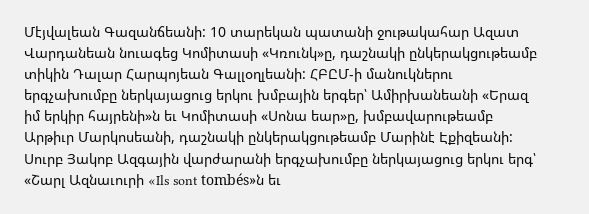Մէյվալեան Գազանճեանի: 10 տարեկան պատանի ջութակահար Ազատ Վարդանեան նուագեց Կոմիտասի «Կռունկ»ը, դաշնակի ընկերակցութեամբ տիկին Դալար Հարպոյեան Գալլօղլեանի: ՀԲԸՄ-ի մանուկներու երգչախումբը ներկայացուց երկու խմբային երգեր՝ Ամիրխանեանի «Երազ իմ երկիր հայրենի»ն եւ Կոմիտասի «Սոնա եար»ը, խմբավարութեամբ Արթիւր Մարկոսեանի, դաշնակի ընկերակցութեամբ Մարինէ Էքիզեանի: Սուրբ Յակոբ Ազգային վարժարանի երգչախումբը ներկայացուց երկու երգ՝ «Շարլ Ազնաւուրի «Ils sont tombés»ն եւ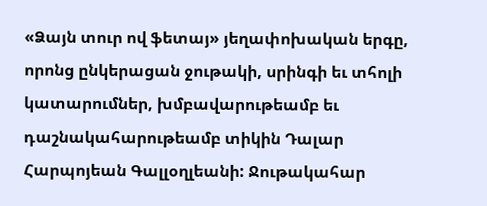«Ձայն տուր ով ֆետայ» յեղափոխական երգը, որոնց ընկերացան ջութակի, սրինգի եւ տհոլի կատարումներ, խմբավարութեամբ եւ դաշնակահարութեամբ տիկին Դալար Հարպոյեան Գալլօղլեանի: Ջութակահար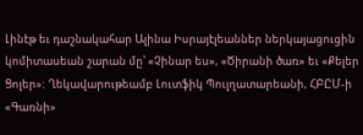Լինէթ եւ դաշնակահար Ալինա Իսրայէլեաններ ներկայացուցին կոմիտասեան շարան մը՝ «Չինար ես», «Ծիրանի ծառ» եւ «Քելեր Ցոլեր»: Ղեկավարութեամբ Լուտֆիկ Պուլղատարեանի, ՀԲԸՄ-ի «Գառնի»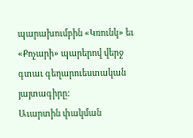պարախումբին «Կռունկ» եւ «Քոչարի» պարերով վերջ գտաւ գեղարուեստական յայտագիրը:
Աւարտին փակման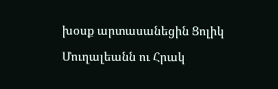խօսք արտասանեցին Ցոլիկ Մուղալեանն ու Հրակ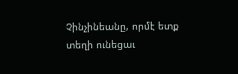Չինչինեանը, որմէ ետք տեղի ունեցաւ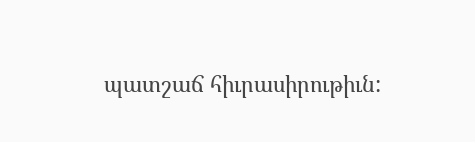պատշաճ հիւրասիրութիւն: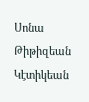Սոնա Թիթիզեան Կէտիկեան